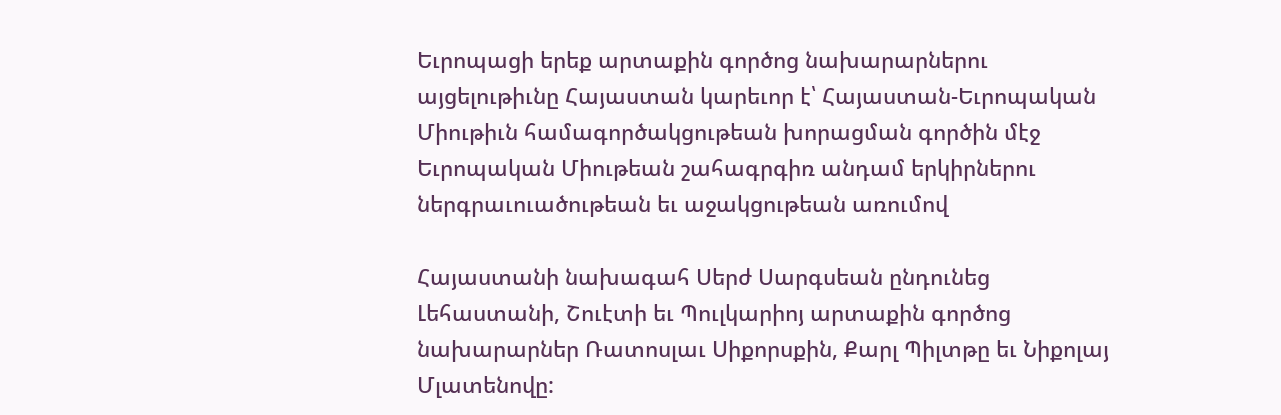Եւրոպացի երեք արտաքին գործոց նախարարներու այցելութիւնը Հայաստան կարեւոր է՝ Հայաստան-Եւրոպական Միութիւն համագործակցութեան խորացման գործին մէջ Եւրոպական Միութեան շահագրգիռ անդամ երկիրներու ներգրաւուածութեան եւ աջակցութեան առումով

Հայաստանի նախագահ Սերժ Սարգսեան ընդունեց Լեհաստանի, Շուէտի եւ Պուլկարիոյ արտաքին գործոց նախարարներ Ռատոսլաւ Սիքորսքին, Քարլ Պիլտթը եւ Նիքոլայ Մլատենովը: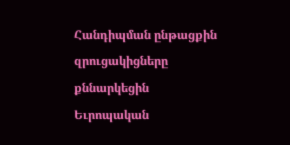Հանդիպման ընթացքին զրուցակիցները քննարկեցին Եւրոպական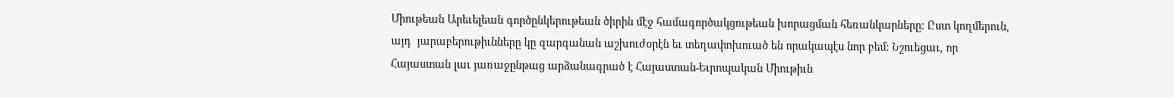Միութեան Արեւելեան գործընկերութեան ծիրին մէջ համագործակցութեան խորացման հեռանկարները: Ըստ կողմերուն, այդ  յարաբերութիւնները կը զարգանան աշխուժօրէն եւ տեղափոխուած են որակապէս նոր բեմ: Նշուեցաւ, որ Հայաստան լաւ յառաջընթաց արձանագրած է Հայաստան-Եւրոպական Միութիւն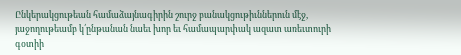Ընկերակցութեան համաձայնագիրին շուրջ բանակցութիւններուն մէջ, յաջողութեամբ կ՛ընթանան նաեւ խոր եւ համապարփակ ազատ առեւտուրի գօտիի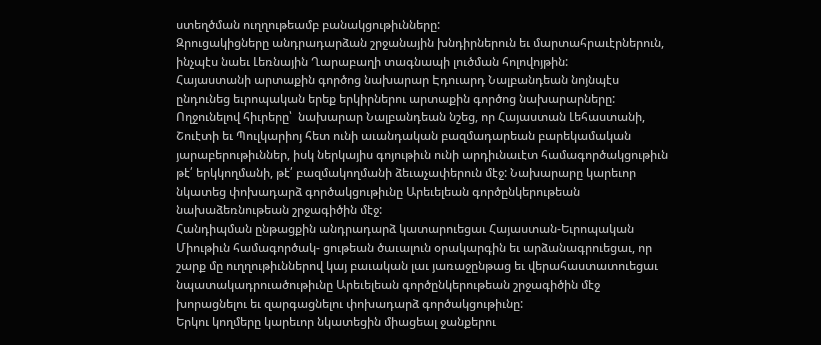ստեղծման ուղղութեամբ բանակցութիւնները:
Զրուցակիցները անդրադարձան շրջանային խնդիրներուն եւ մարտահրաւէրներուն, ինչպէս նաեւ Լեռնային Ղարաբաղի տագնապի լուծման հոլովոյթին:
Հայաստանի արտաքին գործոց նախարար Էդուարդ Նալբանդեան նոյնպէս ընդունեց եւրոպական երեք երկիրներու արտաքին գործոց նախարարները:
Ողջունելով հիւրերը՝  նախարար Նալբանդեան նշեց, որ Հայաստան Լեհաստանի, Շուէտի եւ Պուլկարիոյ հետ ունի աւանդական բազմադարեան բարեկամական յարաբերութիւններ, իսկ ներկայիս գոյութիւն ունի արդիւնաւէտ համագործակցութիւն թէ՛ երկկողմանի, թէ՛ բազմակողմանի ձեւաչափերուն մէջ: Նախարարը կարեւոր նկատեց փոխադարձ գործակցութիւնը Արեւելեան գործընկերութեան նախաձեռնութեան շրջագիծին մէջ:
Հանդիպման ընթացքին անդրադարձ կատարուեցաւ Հայաստան-Եւրոպական Միութիւն համագործակ- ցութեան ծաւալուն օրակարգին եւ արձանագրուեցաւ, որ շարք մը ուղղութիւններով կայ բաւական լաւ յառաջընթաց եւ վերահաստատուեցաւ նպատակադրուածութիւնը Արեւելեան գործընկերութեան շրջագիծին մէջ խորացնելու եւ զարգացնելու փոխադարձ գործակցութիւնը:
Երկու կողմերը կարեւոր նկատեցին միացեալ ջանքերու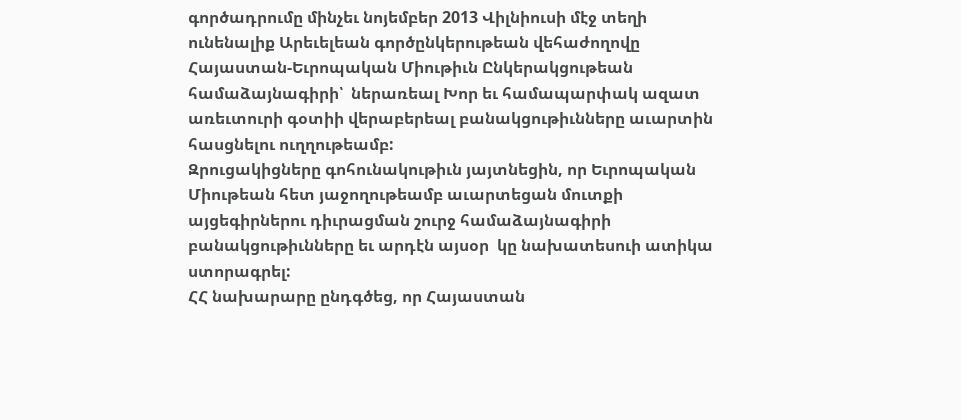գործադրումը մինչեւ նոյեմբեր 2013 Վիլնիուսի մէջ տեղի ունենալիք Արեւելեան գործընկերութեան վեհաժողովը Հայաստան-Եւրոպական Միութիւն Ընկերակցութեան համաձայնագիրի՝  ներառեալ Խոր եւ համապարփակ ազատ առեւտուրի գօտիի վերաբերեալ բանակցութիւնները աւարտին հասցնելու ուղղութեամբ:
Զրուցակիցները գոհունակութիւն յայտնեցին, որ Եւրոպական Միութեան հետ յաջողութեամբ աւարտեցան մուտքի այցեգիրներու դիւրացման շուրջ համաձայնագիրի բանակցութիւնները եւ արդէն այսօր  կը նախատեսուի ատիկա ստորագրել:
ՀՀ նախարարը ընդգծեց, որ Հայաստան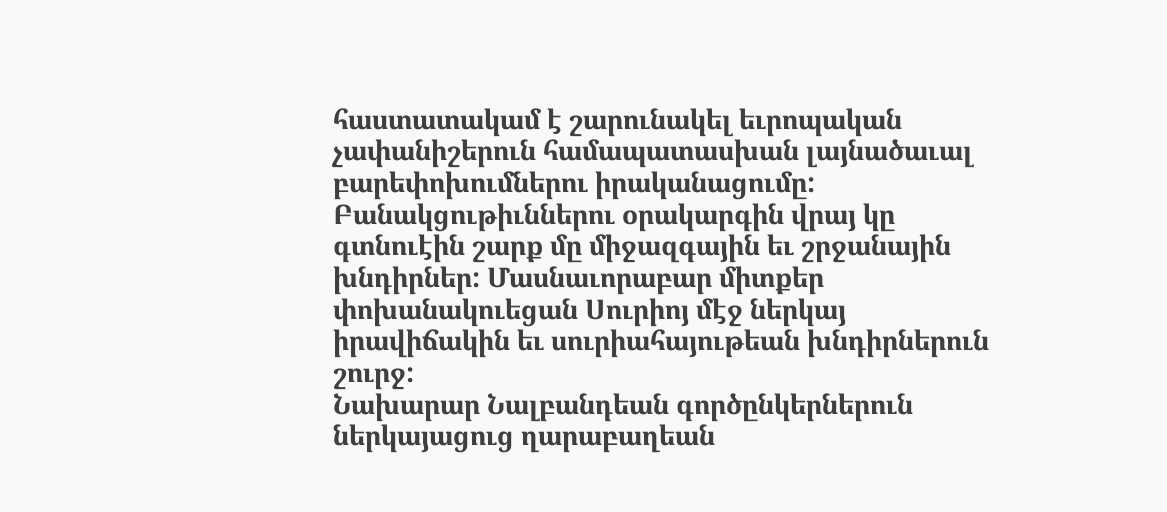հաստատակամ է շարունակել եւրոպական չափանիշերուն համապատասխան լայնածաւալ բարեփոխումներու իրականացումը:
Բանակցութիւններու օրակարգին վրայ կը գտնուէին շարք մը միջազգային եւ շրջանային խնդիրներ: Մասնաւորաբար միտքեր փոխանակուեցան Սուրիոյ մէջ ներկայ իրավիճակին եւ սուրիահայութեան խնդիրներուն շուրջ:
Նախարար Նալբանդեան գործընկերներուն ներկայացուց ղարաբաղեան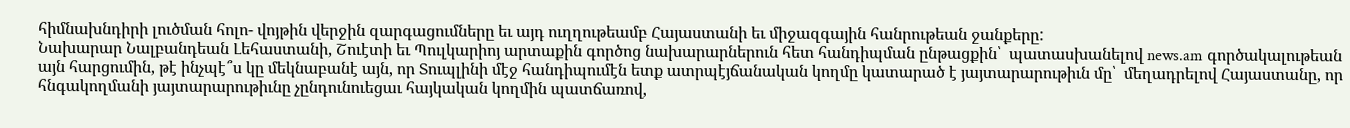հիմնախնդիրի լուծման հոլո- վոյթին վերջին զարգացումները եւ այդ ուղղութեամբ Հայաստանի եւ միջազգային հանրութեան ջանքերը:
Նախարար Նալբանդեան Լեհաստանի, Շուէտի եւ Պուլկարիոյ արտաքին գործոց նախարարներուն հետ հանդիպման ընթացքին՝  պատասխանելով news.am գործակալութեան այն հարցումին, թէ ինչպէ՞ս կը մեկնաբանէ այն, որ Տուպլինի մէջ հանդիպումէն ետք ատրպէյճանական կողմը կատարած է յայտարարութիւն մը՝  մեղադրելով Հայաստանը, որ հնգակողմանի յայտարարութիւնը չընդունուեցաւ հայկական կողմին պատճառով,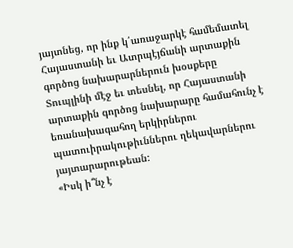յայտնեց, որ ինք կ՛առաջարկէ համեմատել Հայաստանի եւ Ատրպէյճանի արտաքին գործոց նախարարներուն խօսքերը Տուպլինի մէջ եւ տեսնել, որ Հայաստանի արտաքին գործոց նախարարը համահունչ է եռանախագահող երկիրներու պատուիրակութիւններու ղեկավարներու յայտարարութեան:
«Իսկ ի՞նչ է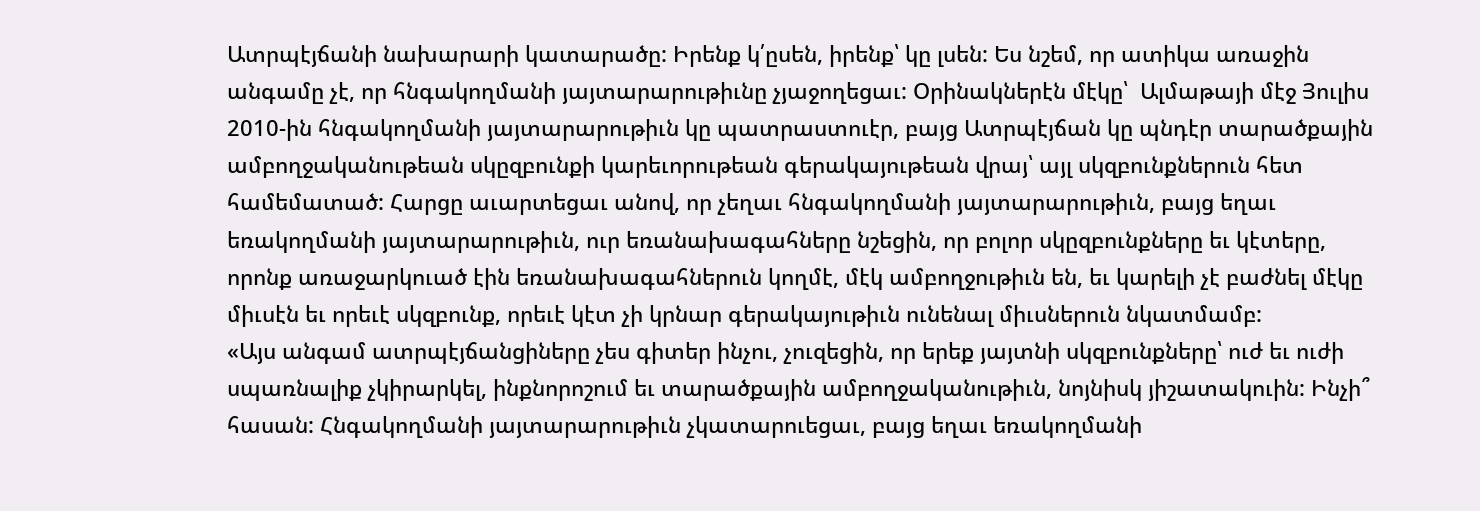Ատրպէյճանի նախարարի կատարածը: Իրենք կ՛ըսեն, իրենք՝ կը լսեն: Ես նշեմ, որ ատիկա առաջին անգամը չէ, որ հնգակողմանի յայտարարութիւնը չյաջողեցաւ: Օրինակներէն մէկը՝  Ալմաթայի մէջ Յուլիս 2010-ին հնգակողմանի յայտարարութիւն կը պատրաստուէր, բայց Ատրպէյճան կը պնդէր տարածքային ամբողջականութեան սկըզբունքի կարեւորութեան գերակայութեան վրայ՝ այլ սկզբունքներուն հետ համեմատած: Հարցը աւարտեցաւ անով, որ չեղաւ հնգակողմանի յայտարարութիւն, բայց եղաւ եռակողմանի յայտարարութիւն, ուր եռանախագահները նշեցին, որ բոլոր սկըզբունքները եւ կէտերը, որոնք առաջարկուած էին եռանախագահներուն կողմէ, մէկ ամբողջութիւն են, եւ կարելի չէ բաժնել մէկը միւսէն եւ որեւէ սկզբունք, որեւէ կէտ չի կրնար գերակայութիւն ունենալ միւսներուն նկատմամբ:
«Այս անգամ ատրպէյճանցիները չես գիտեր ինչու, չուզեցին, որ երեք յայտնի սկզբունքները՝ ուժ եւ ուժի սպառնալիք չկիրարկել, ինքնորոշում եւ տարածքային ամբողջականութիւն, նոյնիսկ յիշատակուին: Ինչի՞ հասան: Հնգակողմանի յայտարարութիւն չկատարուեցաւ, բայց եղաւ եռակողմանի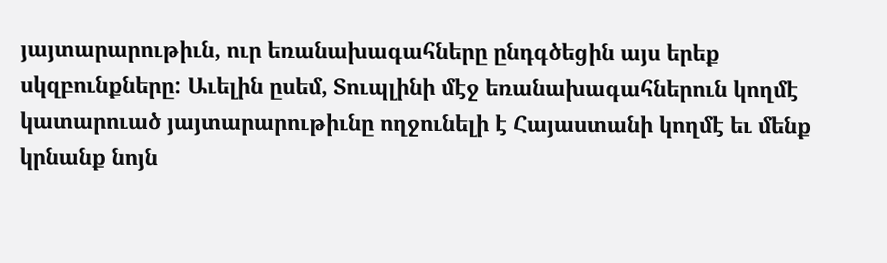յայտարարութիւն, ուր եռանախագահները ընդգծեցին այս երեք սկզբունքները: Աւելին ըսեմ, Տուպլինի մէջ եռանախագահներուն կողմէ կատարուած յայտարարութիւնը ողջունելի է Հայաստանի կողմէ եւ մենք կրնանք նոյն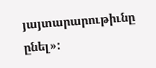յայտարարութիւնը ընել»: